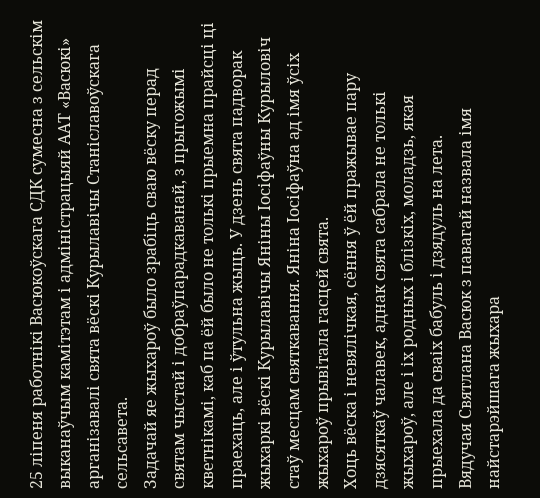25 ліпеня работнікі Васюкоўскага СДК сумесна з сельскім выканаўчым камітэтам і адміністрацыяй ААТ «Васюкі» арганізавалі свята вёскі Курылавічы Станіславоўскага сельсавета.
Задачай яе жыхароў было зрабіць сваю вёску перад святам чыстай і добраўпарадкаванай, з прыгожымі кветнікамі, каб па ёй было не толькі прыемна прайсці ці праехаць, але і ўтульна жыць. У дзень свята падворак жыхаркі вёскі Курылавічы Яніны Іосіфаўны Курыловіч стаў месцам святкавання. Яніна Іосіфаўна ад імя ўсіх жыхароў прывітала гасцей свята.
Хоць вёска і невялічкая, сёння ў ёй пражывае пару дзясяткаў чалавек, аднак свята сабрала не толькі жыхароў, але і іх родных і блізкіх, моладзь, якая прыехала да сваіх бабуль і дзядуль на лета.
Вядучая Святлана Васюк з павагай назвала імя найстарэйшага жыхара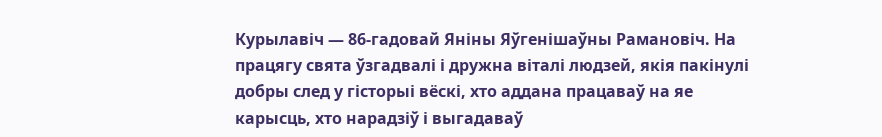Курылавіч — 86-гадовай Яніны Яўгенішаўны Рамановіч. На працягу свята ўзгадвалі і дружна віталі людзей, якія пакінулі добры след у гісторыі вёскі, хто аддана працаваў на яе карысць, хто нарадзіў і выгадаваў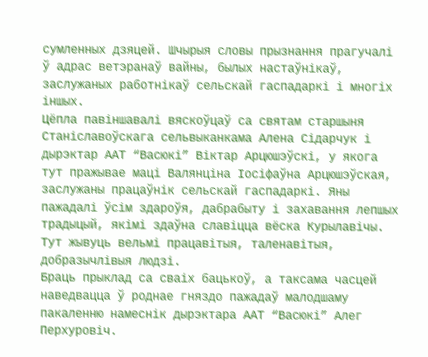сумленных дзяцей. Шчырыя словы прызнання прагучалі ў адрас ветэранаў вайны, былых настаўнікаў, заслужаных работнікаў сельскай гаспадаркі і многіх іншых.
Цёпла павіншавалі вяскоўцаў са святам старшыня Станіславоўскага сельвыканкама Алена Сідарчук і дырэктар ААТ “Васюкі” Віктар Арцюшэўскі, у якога тут пражывае маці Валянціна Іосіфаўна Арцюшэўская, заслужаны працаўнік сельскай гаспадаркі. Яны пажадалі ўсім здароўя, дабрабыту і захавання лепшых традыцый, якімі здаўна славіцца вёска Курылавічы. Тут жывуць вельмі працавітыя, таленавітыя, добразычлівыя людзі.
Браць прыклад са сваіх бацькоў, а таксама часцей наведвацца ў роднае гняздо пажадаў малодшаму пакаленню намеснік дырэктара ААТ “Васюкі” Алег Перхуровіч.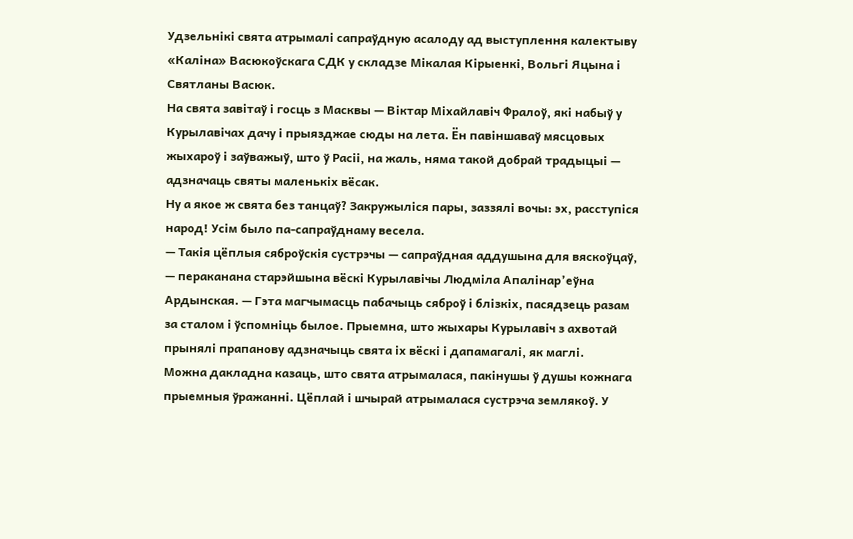Удзельнікі свята атрымалі сапраўдную асалоду ад выступлення калектыву «Каліна» Васюкоўскага СДК у складзе Мікалая Кірыенкі, Вольгі Яцына і Святланы Васюк.
На свята завітаў і госць з Масквы — Віктар Міхайлавіч Фралоў, які набыў у Курылавічах дачу і прыязджае сюды на лета. Ён павіншаваў мясцовых жыхароў і заўважыў, што ў Расіі, на жаль, няма такой добрай традыцыі — адзначаць святы маленькіх вёсак.
Ну а якое ж свята без танцаў? Закружыліся пары, заззялі вочы: эх, расступіся народ! Усім было па-сапраўднаму весела.
— Такія цёплыя сяброўскія сустрэчы — сапраўдная аддушына для вяскоўцаў, — пераканана старэйшына вёскі Курылавічы Людміла Апалінар’еўна Ардынская. — Гэта магчымасць пабачыць сяброў і блізкіх, пасядзець разам за сталом і ўспомніць былое. Прыемна, што жыхары Курылавіч з ахвотай прынялі прапанову адзначыць свята іх вёскі і дапамагалі, як маглі.
Можна дакладна казаць, што свята атрымалася, пакінушы ў душы кожнага прыемныя ўражанні. Цёплай і шчырай атрымалася сустрэча землякоў. У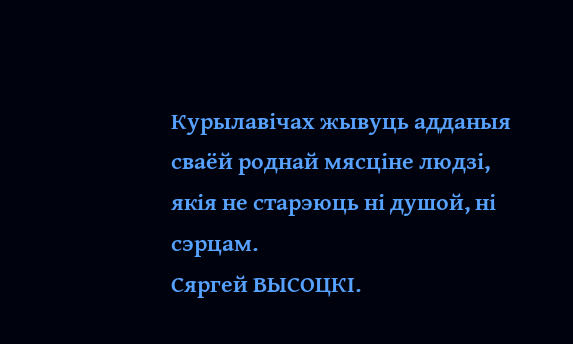Курылавічах жывуць адданыя сваёй роднай мясціне людзі, якія не старэюць ні душой, ні сэрцам.
Сяргей ВЫСОЦКІ.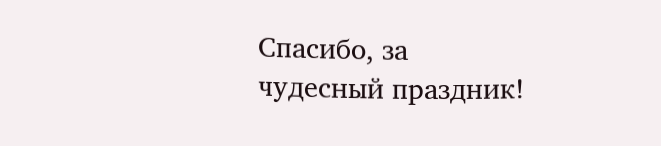Спасибо, за чудесный праздник!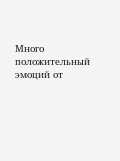Много положительный эмоций от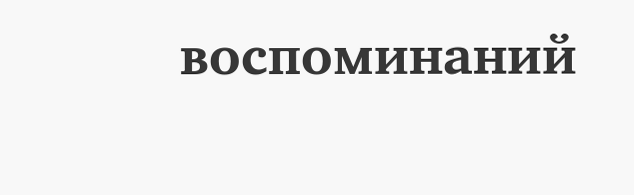воспоминаний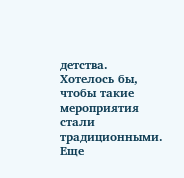детства. Хотелось бы, чтобы такие мероприятия стали традиционными. Еще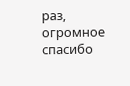раз, огромное спасибо